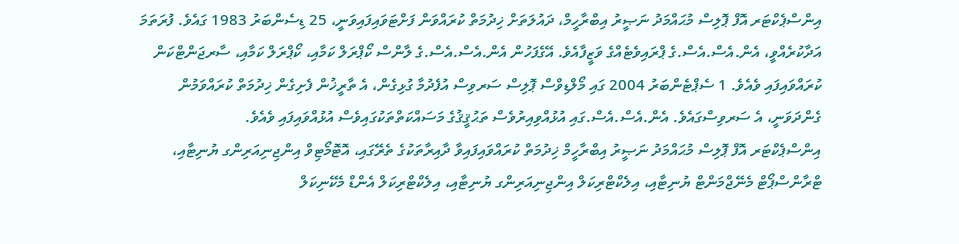އިންސްޕެކްޓަރ އޮފް ޕޮލިސް މުޙައްމަދު ނަޞީރު އިބްރާހީމް، ދައުލަތަށް ޚިދުމަތް ކުރައްވަން ފަށްޓަވައިފައިވަނީ، 25 ޑިސެންބަރު 1983 ގައެވެ. ފުރަތަމަ އަދާކުރެއްވީ، އެން.އެސް.އެސް.ގެ ޕްރައިވެޓެއްގެ ވަޒީފާއެވެ. އޭގެފަހުން އެން.އެސް.އެސް.ގެ ލާންސް ކޯޕްރަލް ކަމާއި، ކޯޕްރަލް ކަމާއި، ސާރޖަންޓްކަން ކުރައްވައިފައި ވެއެވެ. 1 ސެޕްޓެންބަރު 2004 ގައި މޯލްޑިވްސް ޕޮލިސް ސަރވިސް އުފެދުމާ ގުޅިގެން، އެ ތާރީޚުން ފެށިގެން ޚިދުމަތް ކުރައްވަމުން ގެންދަވަނީ، އެ ސަރވިސްގައެވެ. އެން.އެސް.އެސް.ގައި އުޅުއްވިއިރުވެސް ތަޙުޤީޤުގެ މަސައްކަތްތަކުގައިވެސް އުޅުއްވައިފައި ވެއެވެ.
އިންސްޕެކްޓަރ އޮފް ޕޮލިސް މުޙައްމަދު ނަޞީރު އިބްރާހީމް ޚިދުމަތް ކުރައްވައިފައިވާ ދާއިރާތަކުގެ ތެރޭގައި، އޮޓޮމޯޓިވް އިންޖިނިއަރިންގ ޔުނިޓާއި، ޓްރާންސްޕޯޓް މެނޭޖްމަންޓް ޔުނިޓާއި، އިލެކްޓްރިކަލް އިންޖިނިއަރިންގ ޔުނިޓާއި، އިލެކްޓްރިކަލް އެންޑް މެކޭނިކަލް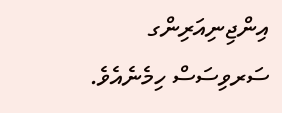އިންޖިނިއަރިންގ ސަރވިސަސް ހިމެނެއެވެ.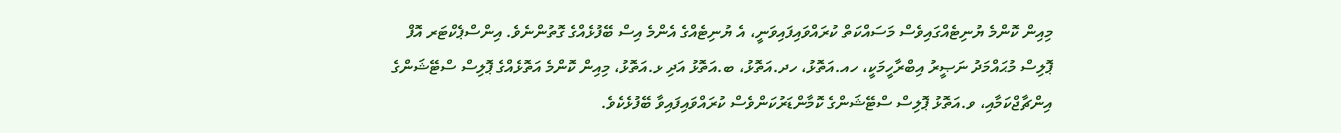މިއިން ކޮންމެ ޔުނިޓެއްގައިވެސް މަސައްކަތް ކުރައްވައިފައިވަނީ، އެ ޔުނިޓެއްގެ އެންމެ އިސް ބޭފުޅެއްގެ ގޮތުންނެވެ. އިންސްޕެކްޓަރ އޮފް ޕޮލިސް މުޙައްމަދު ނަޞީރު އިބްރާހީމަކީ، ހއ.އަތޮޅު، ހދ.އަތޮޅު، ބ.އަތޮޅު އަދި ޅ.އަތޮޅު، މިއިން ކޮންމެ އަތޮޅެއްގެ ޕޮލިސް ސްޓޭޝަންގެ އިންޗާޖްކަމާއި، ވ.އަތޮޅު ޕޮލިސް ސްޓޭޝަންގެ ކޮމާންޑަރުކަންވެސް ކުރައްވައިފައިވާ ބޭފުޅެކެވެ.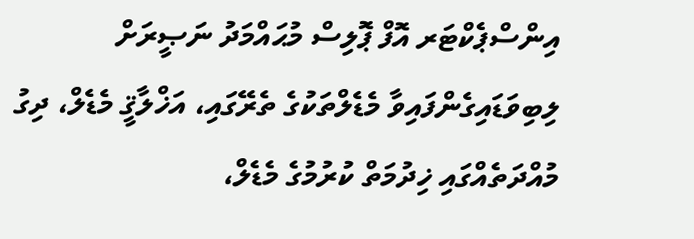އިންސްޕެކްޓަރ އޮފް ޕޮލިސް މުޙައްމަދު ނަޞީރަށް ލިބިވަޑައިގެންފައިވާ މެޑެލްތަކުގެ ތެރޭގައި، އަޚްލާޤީ މެޑެލް، ދިގު މުއްދަތެއްގައި ޚިދުމަތް ކުރުމުގެ މެޑެލް،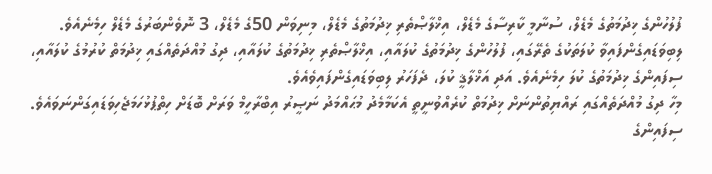ފުލުހުންގެ ޚިދުމަތުގެ މެޑެލް، ސުނާމީ ކާރިސާގެ މެޑެލް، އިޚްލާޞްތެރި ޚިދުމަތުގެ މެޑެލް، މިނިވަން 50ގެ މެޑެލް، 3 ނޮވެންބަރުގެ މެޑެލް ހިމެނެއެވެ. ލިބިވަޑައިގެންފައިވާ ކުލަތަކުގެ ތެރޭގައި، ފުލުހުންގެ ޚިދުމަތުގެ ކުލައާއި، އިޚްލާޞްތެރި ޚިދުމަތުގެ ކުލައާއި، ދިގު މުއްދަތެއްގައި ޚިދުމަތް ކުރުމުގެ ކުލައާއި، ސިފައިންގެ ޚިދުމަތުގެ ކުލަ ހިމެނެއެވެ. އަދި އަޚްލާޤީ ކުލަ، ދެފަހަރު ލިބިވަޑައިގެންފައިވެއެވެ.
މިހާ ދިގު މުއްދަތެއްގައި ރައްޔިތުންނަށް ޚިދުމަތް ކުރެއްވުނީތީ އެކަމާމެދު މުޙައްމަދު ނަޞީރު އިބްރާހީމް ވަރަށް ބޮޑަށް ހިތްޕުޅުހަމަޖެހިވަޑައިގަންނަވައެވެ. ސިފައިންގެ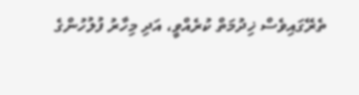ތެރޭގައިވެސް ޚިދުމަތް ކުރެއްވީ، އަދި މިހާރު ފުލުހުންގެ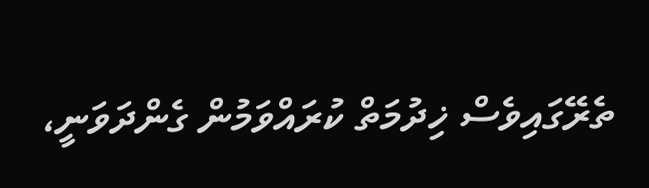ތެރޭގައިވެސް ޚިދުމަތް ކުރައްވަމުން ގެންދަވަނީ،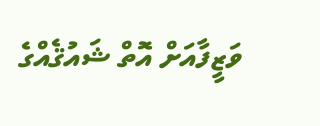ވަޒީފާއަށް އޮތް ޝައުޤެއްގެ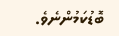ބޮޑުކަމުންނެވެ.